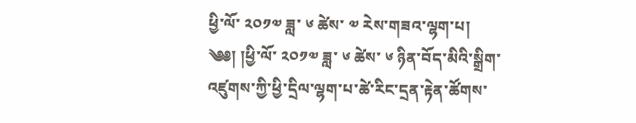ཕྱི་ལོ་ ༢༠༡༧ ཟླ་ ༦ ཚེས་ ༧ རེས་གཟའ་ལྷག་པ།
༄༅། །ཕྱི་ལོ་ ༢༠༡༧ ཟླ་ ༦ ཚེས་ ༦ ཉིན་བོད་མིའི་སྒྲིག་འཛུགས་ཀྱི་ཕྱི་དྲིལ་ལྷག་པ་ཚེ་རིང་དྲན་རྟེན་ཚོགས་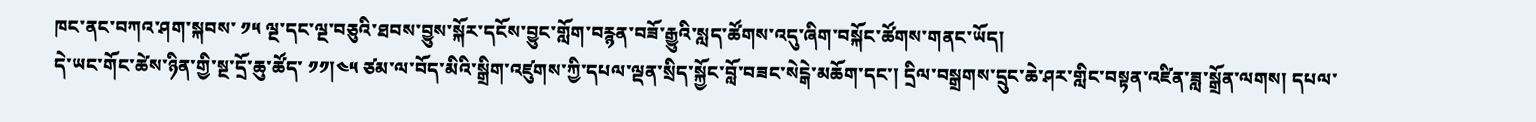ཁང་ནང་བཀའ་ཤག་སྐབས་ ༡༥ ལྔ་དང་ལྔ་བཅུའི་ཐབས་བྱུས་སྐོར་དངོས་བྱུང་གློག་བརྙན་བཟོ་རྒྱུའི་སླད་ཚོགས་འདུ་ཞིག་བསྐོང་ཚོགས་གནང་ཡོད།
དེ་ཡང་གོང་ཚེས་ཉིན་གྱི་སྔ་དྲོ་ཆུ་ཚོད་ ༡༡།༤༥ ཙམ་ལ་བོད་མིའི་སྒྲིག་འཛུགས་ཀྱི་དཔལ་ལྡན་སྲིད་སྐྱོང་བློ་བཟང་སེངྒེ་མཆོག་དང་། དྲིལ་བསྒྲགས་དྲུང་ཆེ་ཤར་གླིང་བསྟན་འཛིན་ཟླ་སྒྲོན་ལགས། དཔལ་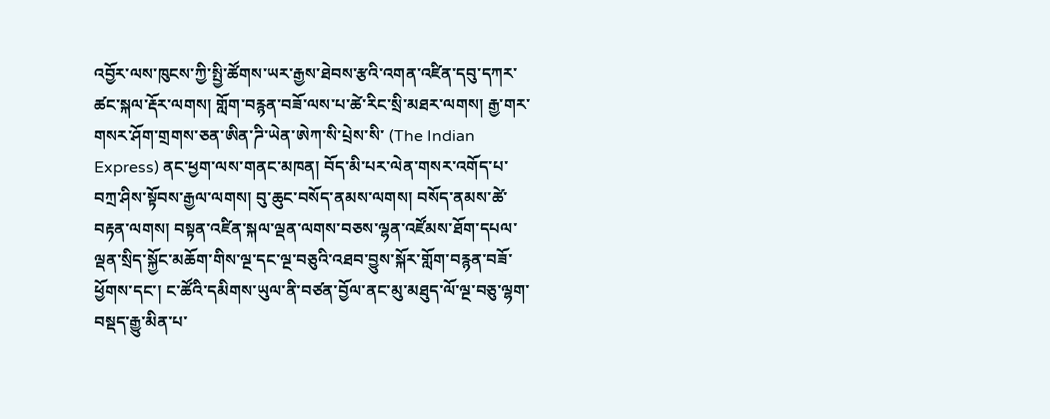འབྱོར་ལས་ཁུངས་ཀྱི་སྤྱི་ཚོགས་ཡར་རྒྱས་ཐེབས་རྩའི་འགན་འཛིན་དབུ་དཀར་ཚང་སྐལ་རྡོར་ལགས། གློག་བརྙན་བཟོ་ལས་པ་ཚེ་རིང་སྲི་མཐར་ལགས། རྒྱ་གར་གསར་ཤོག་གྲགས་ཅན་ཨིན་ཌི་ཡེན་ཨེཀ་སི་པྲེས་སི་ (The Indian Express) ནང་ཕྱག་ལས་གནང་མཁན། བོད་མི་པར་ལེན་གསར་འགོད་པ་བཀྲ་ཤིས་སྟོབས་རྒྱལ་ལགས། བུ་ཆུང་བསོད་ནམས་ལགས། བསོད་ནམས་ཚེ་བརྟན་ལགས། བསྟན་འཛིན་སྐལ་ལྡན་ལགས་བཅས་ལྷན་འཛོམས་ཐོག་དཔལ་ལྡན་སྲིད་སྐྱོང་མཆོག་གིས་ལྔ་དང་ལྔ་བཅུའི་འཐབ་བྱུས་སྐོར་གློག་བརྙན་བཟོ་ཕྱོགས་དང་། ང་ཚོའི་དམིགས་ཡུལ་ནི་བཙན་བྱོལ་ནང་མུ་མཐུད་ལོ་ལྔ་བཅུ་ལྷག་བསྡད་རྒྱུ་མིན་པ་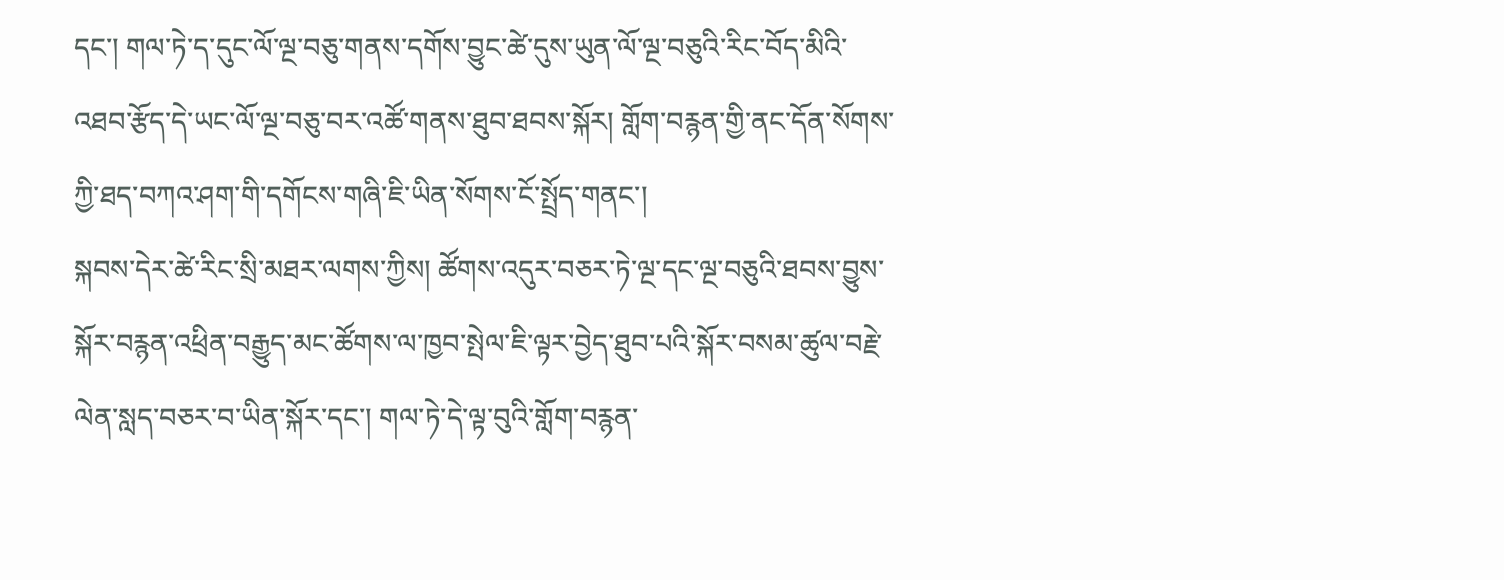དང་། གལ་ཏེ་ད་དུང་ལོ་ལྔ་བཅུ་གནས་དགོས་བྱུང་ཚེ་དུས་ཡུན་ལོ་ལྔ་བཅུའི་རིང་བོད་མིའི་འཐབ་རྩོད་དེ་ཡང་ལོ་ལྔ་བཅུ་བར་འཚོ་གནས་ཐུབ་ཐབས་སྐོར། གློག་བརྙན་གྱི་ནང་དོན་སོགས་ཀྱི་ཐད་བཀའ་ཤག་གི་དགོངས་གཞི་ཇི་ཡིན་སོགས་ངོ་སྤྲོད་གནང་།
སྐབས་དེར་ཚེ་རིང་སྲི་མཐར་ལགས་ཀྱིས། ཚོགས་འདུར་བཅར་ཏེ་ལྔ་དང་ལྔ་བཅུའི་ཐབས་བྱུས་སྐོར་བརྙན་འཕྲིན་བརྒྱུད་མང་ཚོགས་ལ་ཁྱབ་སྤེལ་ཇི་ལྟར་བྱེད་ཐུབ་པའི་སྐོར་བསམ་ཚུལ་བརྗེ་ལེན་སླད་བཅར་བ་ཡིན་སྐོར་དང་། གལ་ཏེ་དེ་ལྟ་བུའི་གློག་བརྙན་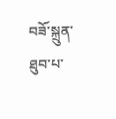བཟོ་སྐྲུན་ཐུབ་པ་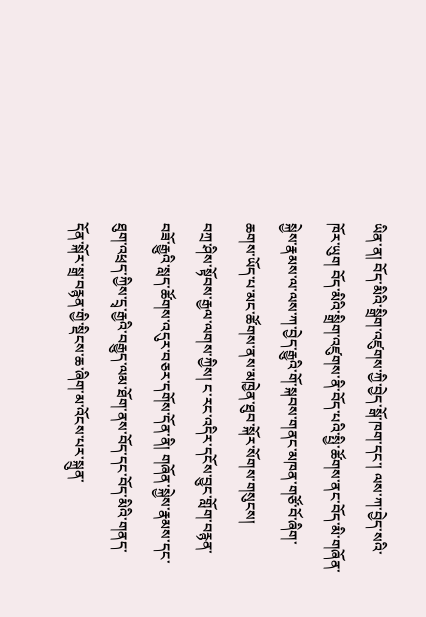ཡིན་ན། བོད་མིའི་སྒྲིག་འཛུགས་ཀྱི་བྱེད་སྒོ་ཁག་དང་། ལས་ཀ་བྱེད་སའི་ཁོར་ཡུག བོད་མིའི་སྒྲིག་འཛུགས་ནི་བོད་པའི་སྤྱི་ཚོགས་ནང་བོད་མི་གཞོན་སྐྱེས་རྣམས་ལ་ལས་ཀ་བྱེད་རྒྱུའི་གོ་སྐབས་གནང་མཁན་གཙོ་བོ་ཞིག་ཆགས་ཡོད་པ་མང་ཚོགས་ནས་མཁྱེན་ཐུབ་སྐོར་སོགས་གསུངས།
བཀྲ་ཤིས་སྟོབས་རྒྱལ་ལགས་ཀྱིས། ང་རང་འདིར་དངོས་བྱུང་གློག་བརྙན་བཟོ་རྒྱུའི་སླད་ཚོགས་འདུར་བཅར་དགོས་དོན་ནི། གཞོན་སྐྱེས་རྣམས་དང་ཐུག་འཕྲད་ཀྱིས་དྲྭ་རྒྱའི་བརྒྱུད་ལམ་ཐོག་ནས་བོད་དང་བོད་མིའི་གནད་དོན་སྐོར་སྒྲ་བརྙན་གྱི་སྡིངས་ཆ་ཞིག་མ་འོངས་པར་སྐྲུན་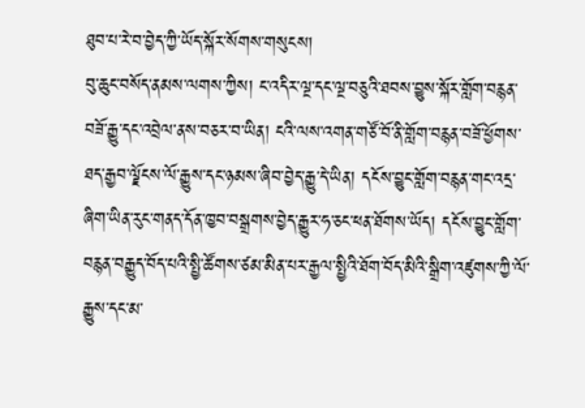ཐུབ་པ་རེ་བ་བྱེད་ཀྱི་ཡོད་སྐོར་སོགས་གསུངས།
བུ་ཆུང་བསོད་ནམས་ལགས་ཀྱིས། ང་འདིར་ལྔ་དང་ལྔ་བཅུའི་ཐབས་བྱུས་སྐོར་གློག་བརྙན་བཟོ་རྒྱུ་དང་འབྲེལ་ནས་བཅར་བ་ཡིན། ངའི་ལས་འགན་གཙོ་བོ་ནི་གློག་བརྙན་བཟོ་ཕྱོགས་ཐད་རྒྱབ་ལྗོངས་ལོ་རྒྱུས་དང་ཉམས་ཞིབ་བྱེད་རྒྱུ་དེ་ཡིན། དངོས་བྱུང་གློག་བརྙན་གང་འདྲ་ཞིག་ཡིན་རུང་གནད་དོན་ཁྱབ་བསྒྲགས་བྱེད་རྒྱུར་ཧ་ཅང་ཕན་ཐོགས་ཡོད། དངོས་བྱུང་གློག་བརྙན་བརྒྱུད་བོད་པའི་སྤྱི་ཚོགས་ཙམ་མིན་པར་རྒྱལ་སྤྱིའི་ཐོག་བོད་མིའི་སྒྲིག་འཛུགས་ཀྱི་ལོ་རྒྱུས་དང་མ་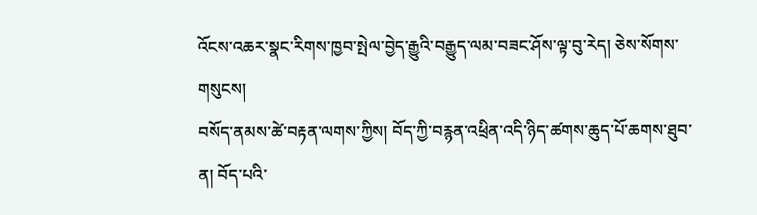འོངས་འཆར་སྣང་རིགས་ཁྱབ་སྤེལ་བྱེད་རྒྱུའི་བརྒྱུད་ལམ་བཟང་ཤོས་ལྟ་བུ་རེད། ཅེས་སོགས་གསུངས།
བསོད་ནམས་ཚེ་བརྟན་ལགས་ཀྱིས། བོད་ཀྱི་བརྙན་འཕྲིན་འདི་ཉིད་ཚགས་ཆུད་པོ་ཆགས་ཐུབ་ན། བོད་པའི་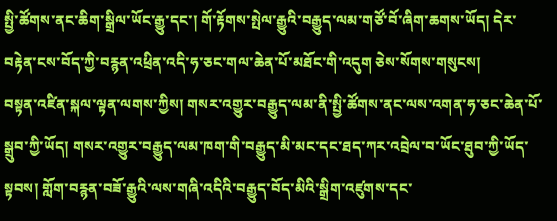སྤྱི་ཚོགས་ནང་ཆིག་སྒྲིལ་ཡོང་རྒྱུ་དང་། གོ་རྟོགས་སྤེལ་རྒྱུའི་བརྒྱུད་ལམ་གཙོ་བོ་ཞིག་ཆགས་ཡོད། དེར་བརྟེན་ངས་བོད་ཀྱི་བརྙན་འཕྲིན་འདི་ཧ་ཅང་གལ་ཆེན་པོ་མཐོང་གི་འདུག ཅེས་སོགས་གསུངས།
བསྟན་འཛིན་སྐལ་ལྟན་ལགས་ཀྱིས། གསར་འགྱུར་བརྒྱུད་ལམ་ནི་སྤྱི་ཚོགས་ནང་ལས་འགན་ཧ་ཅང་ཆེན་པོ་སྒྲུབ་ཀྱི་ཡོད། གསར་འགྱུར་བརྒྱུད་ལམ་ཁག་གི་བརྒྱུད་མི་མང་དང་ཐད་ཀར་འབྲེལ་བ་ཡོང་ཐུབ་ཀྱི་ཡོད་སྟབས། གློག་བརྙན་བཟོ་རྒྱུའི་ལས་གཞི་འདིའི་བརྒྱུད་བོད་མིའི་སྒྲིག་འཛུགས་དང་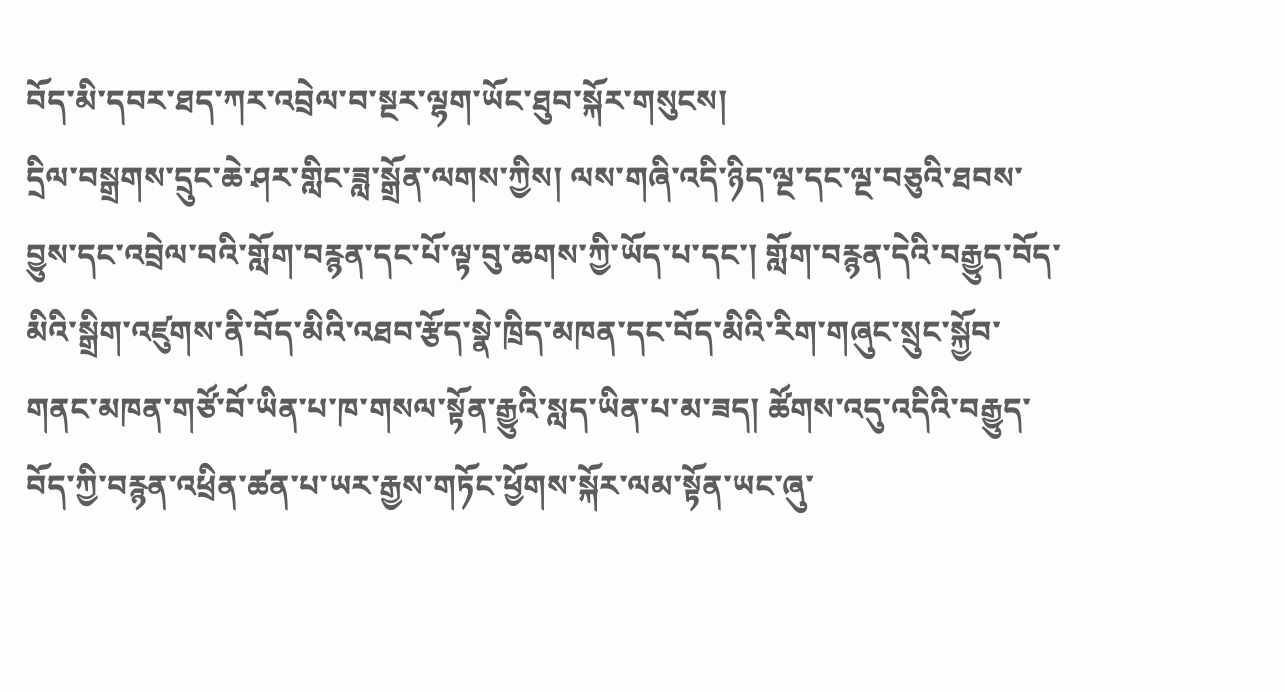བོད་མི་དབར་ཐད་ཀར་འབྲེལ་བ་སྔར་ལྷག་ཡོང་ཐུབ་སྐོར་གསུངས།
དྲིལ་བསྒྲགས་དྲུང་ཆེ་ཤར་གླིང་ཟླ་སྒྲོན་ལགས་ཀྱིས། ལས་གཞི་འདི་ཉིད་ལྔ་དང་ལྔ་བཅུའི་ཐབས་བྱུས་དང་འབྲེལ་བའི་གློག་བརྙན་དང་པོ་ལྟ་བུ་ཆགས་ཀྱི་ཡོད་པ་དང་། གློག་བརྙན་དེའི་བརྒྱུད་བོད་མིའི་སྒྲིག་འཛུགས་ནི་བོད་མིའི་འཐབ་རྩོད་སྣེ་ཁྲིད་མཁན་དང་བོད་མིའི་རིག་གཞུང་སྲུང་སྐྱོབ་གནང་མཁན་གཙོ་བོ་ཡིན་པ་ཁ་གསལ་སྟོན་རྒྱུའི་སླད་ཡིན་པ་མ་ཟད། ཚོགས་འདུ་འདིའི་བརྒྱུད་བོད་ཀྱི་བརྙན་འཕྲིན་ཚན་པ་ཡར་རྒྱས་གཏོང་ཕྱོགས་སྐོར་ལམ་སྟོན་ཡང་ཞུ་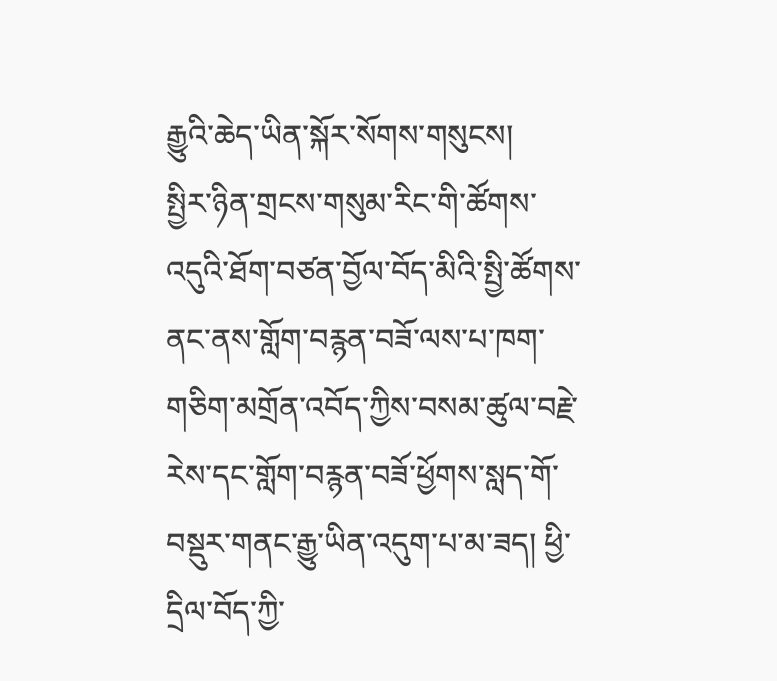རྒྱུའི་ཆེད་ཡིན་སྐོར་སོགས་གསུངས།
སྤྱིར་ཉིན་གྲངས་གསུམ་རིང་གི་ཚོགས་འདུའི་ཐོག་བཙན་བྱོལ་བོད་མིའི་སྤྱི་ཚོགས་ནང་ནས་གློག་བརྙན་བཟོ་ལས་པ་ཁག་གཅིག་མགྲོན་འབོད་ཀྱིས་བསམ་ཚུལ་བརྗེ་རེས་དང་གློག་བརྙན་བཟོ་ཕྱོགས་སླད་གོ་བསྡུར་གནང་རྒྱུ་ཡིན་འདུག་པ་མ་ཟད། ཕྱི་དྲིལ་བོད་ཀྱི་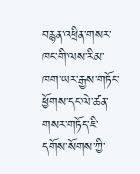བརྙན་འཕྲིན་གསར་ཁང་གི་ལས་རིམ་ཁག་ཡར་རྒྱས་གཏོང་ཕྱོགས་དང་ལེ་ཚན་གསར་གཏོད་ཇི་དགོས་སོགས་ཀྱི་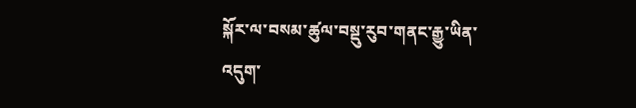སྐོར་ལ་བསམ་ཚུལ་བསྡུ་རུབ་གནང་རྒྱུ་ཡིན་འདུག་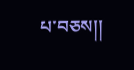པ་བཅས།།